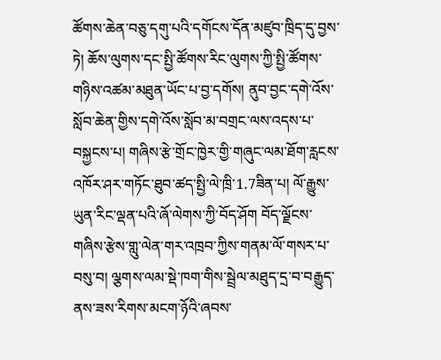ཚོགས་ཆེན་བཅུ་དགུ་པའི་དགོངས་དོན་མཛུབ་ཁྲིད་དུ་བྱས་ཏེ། ཆོས་ལུགས་དང་སྤྱི་ཚོགས་རིང་ལུགས་ཀྱི་སྤྱི་ཚོགས་གཉིས་འཚམ་མཐུན་ཡོང་པ་བྱ་དགོས། ནུབ་བྱང་དགེ་འོས་སློབ་ཆེན་གྱིས་དགེ་འོས་སློབ་མ་བགྲང་ལས་འདས་པ་བསྐྱངས་པ། གཞིས་རྩེ་གྲོང་ཁྱེར་གྱི་གཞུང་ལམ་ཐོག་རླངས་འཁོར་ཤར་གཏོང་ཐུབ་ཚད་སྤྱི་ལེ་ཁྲི་1.7ཟིན་པ། ལོ་རྒྱུས་ཡུན་རིང་ལྡན་པའི་ཞོ་ལེགས་ཀྱི་བོད་ཤོག བོད་ལྗོངས་གཞིས་རྩེས་གླུ་ལེན་གར་འཁྲབ་ཀྱིས་གནམ་ལོ་གསར་པ་བསུ་བ། ལྕགས་ལམ་སྡེ་ཁག་གིས་སྦྲེལ་མཐུད་དྲ་བ་བརྒྱུད་ནས་ཟས་རིགས་མངག་ཉོའི་ཞབས་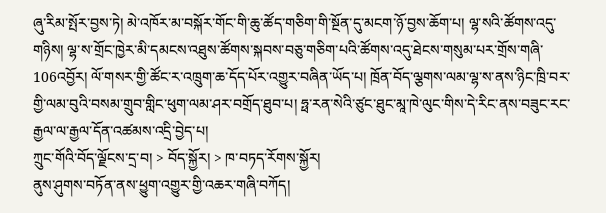ཞུ་རིམ་སྤོར་བྱས་ཏེ། མེ་འཁོར་མ་བསྐོར་གོང་གི་ཆུ་ཚོད་གཅིག་གི་སྔོན་དུ་མངག་ཉོ་བྱས་ཆོག་པ། ལྷ་སའི་ཚོགས་འདུ་གཉིས། ལྷ་ས་གྲོང་ཁྱེར་མི་དམངས་འཐུས་ཚོགས་སྐབས་བཅུ་གཅིག་པའི་ཚོགས་འདུ་ཐེངས་གསུམ་པར་གྲོས་གཞི་106འབྱོར། ལོ་གསར་གྱི་ཚོང་ར་འཁྲུག་ཆ་དོད་པོར་འགྱུར་བཞིན་ཡོད་པ། ཁྲོན་བོད་ལྕགས་ལམ་ལྷ་ས་ནས་ཉིང་ཁྲི་བར་གྱི་ལམ་བུའི་བསམ་གྲུབ་གླིང་ཕུག་ལམ་ཤར་བགྲོད་ཐུབ་པ། ཧྥ་རན་སེའི་ཙུང་ཐུང་མཱ་ཁེ་ལུང་གིས་དེ་རིང་ནས་བཟུང་རང་རྒྱལ་ལ་རྒྱལ་དོན་འཚམས་འདྲི་བྱེད་པ།
ཀྲུང་གོའི་བོད་ལྗོངས་དྲ་བ། > བོད་སྐྱོར། > ཁ་བཏད་རོགས་སྐྱོར།
ནུས་ཤུགས་བཏོན་ནས་ཕྱུག་འགྱུར་གྱི་འཆར་གཞི་བཀོད།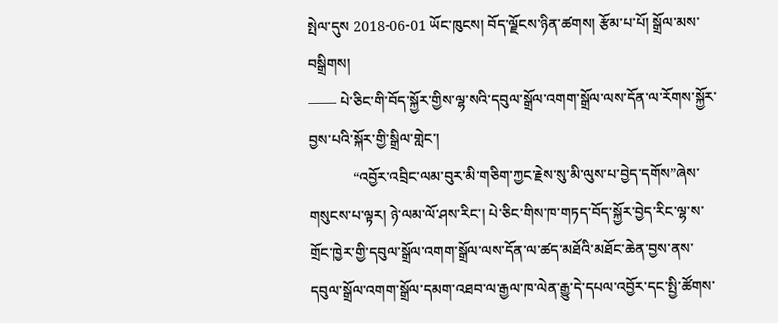སྤེལ་དུས 2018-06-01 ཡོང་ཁུངས། བོད་ལྗོངས་ཉིན་ཚགས། རྩོམ་པ་པོ། སྒྲོལ་མས་བསྒྲིགས།
—— པེ་ཅིང་གི་བོད་སྐྱོར་གྱིས་ལྷ་སའི་དབུལ་སྒྲོལ་འགག་སྒྲོལ་ལས་དོན་ལ་རོགས་སྐྱོར་བྱས་པའི་སྐོར་གྱི་སྒྲིལ་གླེང་།
            “འབྱོར་འབྲིང་ལམ་བུར་མི་གཅིག་ཀྱང་རྗེས་སུ་མི་ལུས་པ་བྱེད་དགོས”ཞེས་གསུངས་པ་ལྟར། ཉེ་ལམ་ལོ་ཤས་རིང་། པེ་ཅིང་གིས་ཁ་གཏད་བོད་སྐྱོར་བྱེད་རིང་ལྷ་ས་གྲོང་ཁྱེར་གྱི་དབུལ་སྒྲོལ་འགག་སྒྲོལ་ལས་དོན་ལ་ཚད་མཐོའི་མཐོང་ཆེན་བྱས་ནས་དབུལ་སྒྲོལ་འགག་སྒྲོལ་དམག་འཐབ་ལ་རྒྱལ་ཁ་ལེན་རྒྱུ་དེ་དཔལ་འབྱོར་དང་སྤྱི་ཚོགས་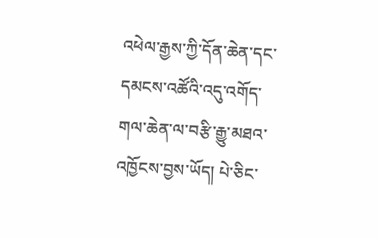འཕེལ་རྒྱས་ཀྱི་དོན་ཆེན་དང་དམངས་འཚོའི་འདུ་འགོད་གལ་ཆེན་ལ་བརྩི་རྒྱུ་མཐའ་འཁྱོངས་བྱས་ཡོད། པེ་ཅིང་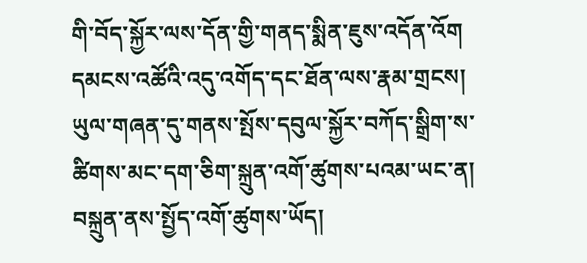གི་བོད་སྐྱོར་ལས་དོན་གྱི་གནད་སྨིན་ཇུས་འདོན་འོག དམངས་འཚོའི་འདུ་འགོད་དང་ཐོན་ལས་རྣམ་གྲངས། ཡུལ་གཞན་དུ་གནས་སྤོས་དབུལ་སྐྱོར་བཀོད་སྒྲིག་ས་ཚིགས་མང་དག་ཅིག་སྐྲུན་འགོ་ཚུགས་པའམ་ཡང་ན། བསྐྲུན་ནས་སྤྱོད་འགོ་ཚུགས་ཡོད།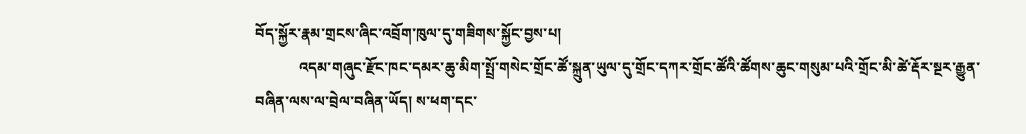བོད་སྐྱོར་རྣམ་གྲངས་ཞིང་འབྲོག་ཁུལ་དུ་གཟིགས་སྐྱོང་བྱས་པ།
            འདམ་གཞུང་རྫོང་ཁང་དམར་ཆུ་མིག་སྤྲོ་གསེང་གྲོང་ཚོ་སྐྲུན་ཡུལ་དུ་གྲོང་དཀར་གྲོང་ཚོའི་ཚོགས་ཆུང་གསུམ་པའི་གྲོང་མི་ཚེ་རྡོར་སྔར་རྒྱུན་བཞིན་ལས་ལ་བྲེལ་བཞིན་ཡོད། ས་ཕག་དང་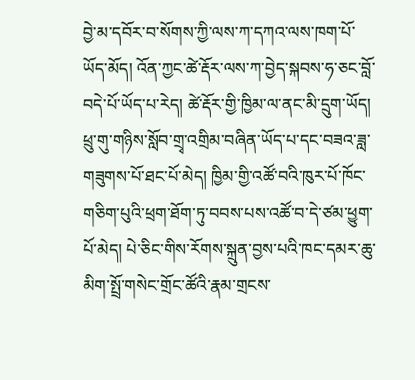བྱེ་མ་དབོར་བ་སོགས་ཀྱི་ལས་ཀ་དཀའ་ལས་ཁག་པོ་ཡོད་མོད། འོན་ཀྱང་ཚེ་རྡོར་ལས་ཀ་བྱེད་སྐབས་ཧ་ཅང་བློ་བདེ་པོ་ཡོད་པ་རེད། ཚེ་རྡོར་གྱི་ཁྱིམ་ལ་ནང་མི་དྲུག་ཡོད། ཕྲུ་གུ་གཉིས་སློབ་གྲྭ་འགྲིམ་བཞིན་ཡོད་པ་དང་བཟའ་ཟླ་གཟུགས་པོ་ཐང་པོ་མེད། ཁྱིམ་གྱི་འཚོ་བའི་ཁུར་པོ་ཁོང་གཅིག་པུའི་ཕྲག་ཐོག་ཏུ་བབས་པས་འཚོ་བ་དེ་ཙམ་ཕྱུག་པོ་མེད། པེ་ཅིང་གིས་རོགས་སྐྲུན་བྱས་པའི་ཁང་དམར་ཆུ་མིག་སྤྲོ་གསེང་གྲོང་ཚོའི་རྣམ་གྲངས་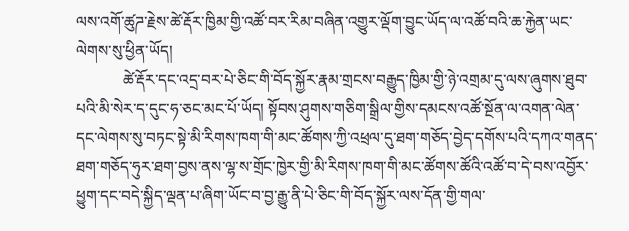ལས་འགོ་ཚུཌ་རྗེས་ཚེ་རྡོར་ཁྱིམ་གྱི་འཚོ་བར་རིམ་བཞིན་འགྱུར་ལྡོག་བྱུང་ཡོད་ལ་འཚོ་བའི་ཆ་རྐྱེན་ཡང་ལེགས་སུ་ཕྱིན་ཡོད།
            ཚེ་རྡོར་དང་འདྲ་བར་པེ་ཅིང་གི་བོད་སྐྱོར་རྣམ་གྲངས་བརྒྱུད་ཁྱིམ་གྱི་ཉེ་འགྲམ་དུ་ལས་ཞུགས་ཐུབ་པའི་མི་སེར་ད་དུང་ཧ་ཅང་མང་པོ་ཡོད། སྟོབས་ཤུགས་གཅིག་སྒྲིལ་གྱིས་དམངས་འཚོ་སྔོན་ལ་འགན་ལེན་དང་ལེགས་སུ་བཏང་སྟེ་མི་རིགས་ཁག་གི་མང་ཚོགས་ཀྱི་འཕྲལ་དུ་ཐག་གཅོད་བྱེད་དགོས་པའི་དཀའ་གནད་ཐག་གཅོད་ཧུར་ཐག་བྱས་ནས་ལྷ་ས་གྲོང་ཁྱེར་གྱི་མི་རིགས་ཁག་གི་མང་ཚོགས་ཚོའི་འཚོ་བ་དེ་བས་འབྱོར་ཕྱུག་དང་བདེ་སྐྱིད་ལྡན་པ་ཞིག་ཡོང་བ་བྱ་རྒྱུ་ནི་པེ་ཅིང་གི་བོད་སྐྱོར་ལས་དོན་གྱི་གལ་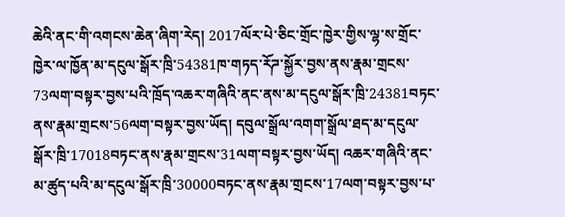ཆེའི་ནང་གི་འགངས་ཆེན་ཞིག་རེད། 2017ལོར་པེ་ཅིང་གྲོང་ཁྱེར་གྱིས་ལྷ་ས་གྲོང་ཁྱེར་ལ་ཁྱོན་མ་དངུལ་སྒོར་ཁྲི་54381ཁ་གཏད་རོཌ་སྐྱོར་བྱས་ནས་རྣམ་གྲངས་73ལག་བསྟར་བྱས་པའི་ཁྲོད་འཆར་གཞིའི་ནང་ནས་མ་དངུལ་སྒོར་ཁྲི་24381བཏང་ནས་རྣམ་གྲངས་56ལག་བསྟར་བྱས་ཡོད། དབུལ་སྒྲོལ་འགག་སྒྲོལ་ཐད་མ་དངུལ་སྒོར་ཁྲི་17018བཏང་ནས་རྣམ་གྲངས་31ལག་བསྟར་བྱས་ཡོད། འཆར་གཞིའི་ནང་མ་ཚུད་པའི་མ་དངུལ་སྒོར་ཁྲི་30000བཏང་ནས་རྣམ་གྲངས་17ལག་བསྟར་བྱས་པ་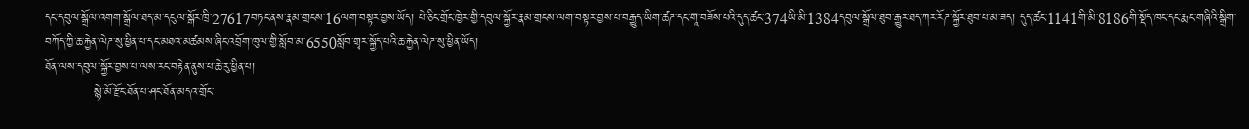དང་དབུལ་སྒྲོལ་འགག་སྒྲོལ་ཐད་མ་དངུལ་སྒོར་ཁྲི་27617བཏང་ནས་རྣམ་གྲངས་16ལག་བསྟར་བྱས་ཡོད། པེ་ཅིང་གྲོང་ཁྱེར་གྱི་དབུལ་སྐྱོར་རྣམ་གྲངས་ལག་བསྟར་བྱས་པ་བརྒྱུད་ཡིག་ཚཌ་དང་གཱ་བཟོས་པའི་དུད་ཚང་374ཡི་མི་1384དབུལ་སྒྲོལ་ཐུབ་རྒྱུར་ཐད་ཀར་རོཌ་སྐྱོར་ཐུབ་པ་མ་ཟད། དུད་ཚང་1141གི་མི་8186གི་སྡོད་ཁང་དང་རྨང་གཞིའི་སྒྲིག་བཀོད་ཀྱི་ཆ་རྐྱེན་ལེཌ་སུ་ཕྱིན་པ་དང་མཐའ་མཚམས་ཞིང་འབྲོག་ཁུལ་གྱི་སློབ་མ་6550སློབ་གྲྭར་སྐྱོད་པའི་ཆ་རྐྱེན་ལེཌ་སུ་ཕྱིན་ཡོད།
ཐོན་ལས་དབུལ་སྐྱོར་བྱས་པ་ལས་རང་བརྟེན་ནུས་པ་ཆེ་རུ་ཕྱིན་པ།
            སྙེ་མོ་རྫོང་ཐོན་པ་ཤང་ཐོན་མདའ་གྲོང་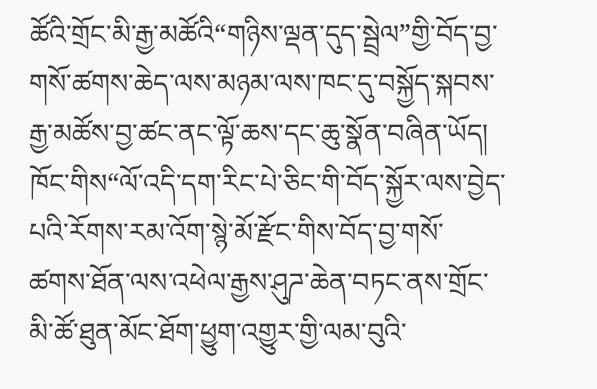ཚོའི་གྲོང་མི་རྒྱ་མཚོའི“གཉིས་ལྡན་དུད་སྦྲེལ”གྱི་བོད་བྱ་གསོ་ཚགས་ཆེད་ལས་མཉམ་ལས་ཁང་དུ་བསྐྱོད་སྐབས་རྒྱ་མཚོས་བྱ་ཚང་ནང་ལྟོ་ཆས་དང་ཆུ་སྣོན་བཞིན་ཡོད། ཁོང་གིས“ལོ་འདི་དག་རིང་པེ་ཅིང་གི་བོད་སྐྱོར་ལས་བྱེད་པའི་རོགས་རམ་འོག་སྙེ་མོ་རྫོང་གིས་བོད་བྱ་གསོ་ཚགས་ཐོན་ལས་འཕེལ་རྒྱས་ཤུཌ་ཆེན་བཏང་ནས་གྲོང་མི་ཚོ་ཐུན་མོང་ཐོག་ཕྱུག་འགྱུར་གྱི་ལམ་བུའི་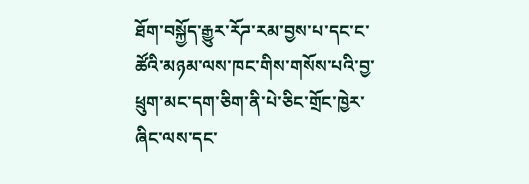ཐོག་བསྐྱོད་རྒྱུར་རོཌ་རམ་བྱས་པ་དང་ང་ཚོའི་མཉམ་ལས་ཁང་གིས་གསོས་པའི་བྱ་ཕྲུག་མང་དག་ཅིག་ནི་པེ་ཅིང་གྲོང་ཁྱེར་ཞིང་ལས་དང་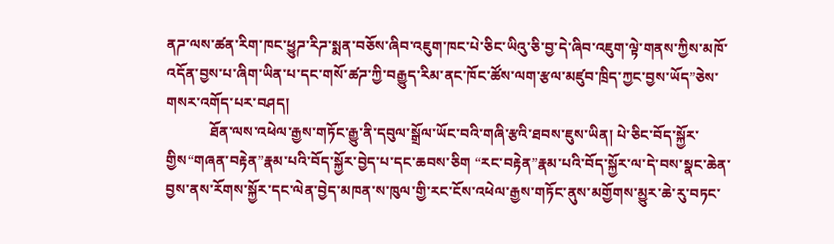ནཌ་ལས་ཚན་རིག་ཁང་ཕྱུཌ་རིཌ་སྨན་བཅོས་ཞིབ་འཇུག་ཁང་པེ་ཅིང་ཡིའུ་ཅི་བྱ་དེ་ཞིབ་འཇུག་ལྟེ་གནས་ཀྱིས་མཁོ་འདོན་བྱས་པ་ཞིག་ཡིན་པ་དང་གསོ་ཚཌ་ཀྱི་བརྒྱུད་རིམ་ནང་ཁོང་ཚོས་ལག་རྩལ་མཛུབ་ཁྲིད་ཀྱང་བྱས་ཡོད”ཅེས་གསར་འགོད་པར་བཤད།
            ཐོན་ལས་འཕེལ་རྒྱས་གཏོང་རྒྱུ་ནི་དབུལ་སྒྲོལ་ཡོང་བའི་གཞི་རྩའི་ཐབས་ཇུས་ཡིན། པེ་ཅིང་བོད་སྐྱོར་གྱིས“གཞན་བརྟེན”རྣམ་པའི་བོད་སྐྱོར་བྱེད་པ་དང་ཆབས་ཅིག “རང་བརྟེན”རྣམ་པའི་བོད་སྐྱོར་ལ་དེ་བས་སྣང་ཆེན་བྱས་ནས་རོགས་སྐྱོར་དང་ལེན་བྱེད་མཁན་ས་ཁུལ་གྱི་རང་ངོས་འཕེལ་རྒྱས་གཏོང་ནུས་མགྱོགས་མྱུར་ཆེ་རུ་བཏང་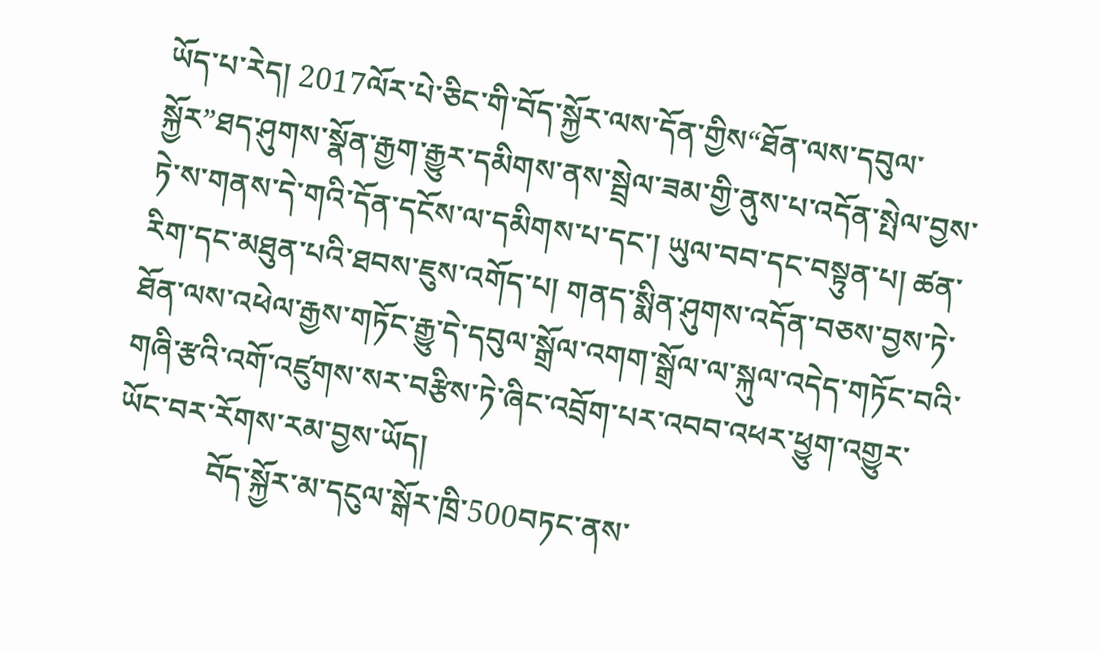ཡོད་པ་རེད། 2017ལོར་པེ་ཅིང་གི་བོད་སྐྱོར་ལས་དོན་གྱིས“ཐོན་ལས་དབུལ་སྐྱོར”ཐད་ཤུགས་སྣོན་རྒྱག་རྒྱུར་དམིགས་ནས་སྦྲེལ་ཟམ་གྱི་ནུས་པ་འདོན་སྤེལ་བྱས་ཏེ་ས་གནས་དེ་གའི་དོན་དངོས་ལ་དམིགས་པ་དང་། ཡུལ་བབ་དང་བསྟུན་པ། ཚན་རིག་དང་མཐུན་པའི་ཐབས་ཇུས་འགོད་པ། གནད་སྨིན་ཤུགས་འདོན་བཅས་བྱས་ཏེ་ཐོན་ལས་འཕེལ་རྒྱས་གཏོང་རྒྱུ་དེ་དབུལ་སྒྲོལ་འགག་སྒྲོལ་ལ་སྐུལ་འདེད་གཏོང་བའི་གཞི་རྩའི་འགོ་འཛུགས་སར་བརྩིས་ཏེ་ཞིང་འབྲོག་པར་འབབ་འཕར་ཕྱུག་འགྱུར་ཡོང་བར་རོགས་རམ་བྱས་ཡོད།
            བོད་སྐྱོར་མ་དངུལ་སྒོར་ཁྲི་500བཏང་ནས་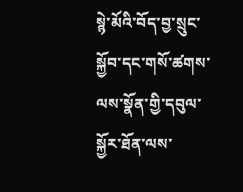སྙེ་མོའི་བོད་བྱ་སྲུང་སྐྱོབ་དང་གསོ་ཚགས་ལས་སྣོན་གྱི་དབུལ་སྐྱོར་ཐོན་ལས་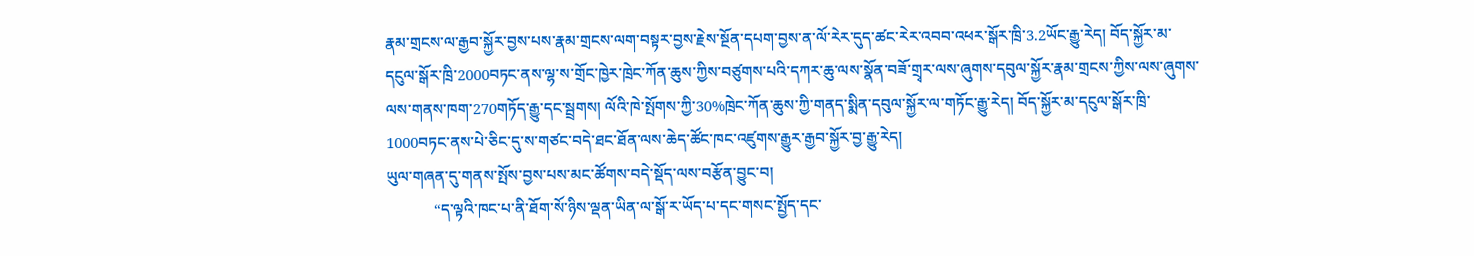རྣམ་གྲངས་ལ་རྒྱབ་སྐྱོར་བྱས་པས་རྣམ་གྲངས་ལག་བསྟར་བྱས་རྗེས་སྔོན་དཔག་བྱས་ན་ལོ་རེར་དུད་ཚང་རེར་འབབ་འཕར་སྒོར་ཁྲི་3.2ཡོང་རྒྱུ་རེད། བོད་སྐྱོར་མ་དངུལ་སྒོར་ཁྲི་2000བཏང་ནས་ལྷ་ས་གྲོང་ཁྱེར་ཁྲེང་ཀོན་ཆུས་ཀྱིས་བཙུགས་པའི་དཀར་ཆུ་ལས་སྣོན་བཟོ་གྲྭར་ལས་ཞུགས་དབུལ་སྐྱོར་རྣམ་གྲངས་ཀྱིས་ལས་ཞུགས་ལས་གནས་ཁག་270གཏོད་རྒྱུ་དང་སྦྲགས། ལོའི་ཁེ་སྤོགས་ཀྱི་30%ཁྲེང་ཀོན་ཆུས་ཀྱི་གནད་སྨིན་དབུལ་སྐྱོར་ལ་གཏོང་རྒྱུ་རེད། བོད་སྐྱོར་མ་དངུལ་སྒོར་ཁྲི་1000བཏང་ནས་པེ་ཅིང་དུ་ས་གཙང་བདེ་ཐང་ཐོན་ལས་ཆེད་ཚོང་ཁང་འཛུགས་རྒྱུར་རྒྱབ་སྐྱོར་བྱ་རྒྱུ་རེད།
ཡུལ་གཞན་དུ་གནས་སྤོས་བྱས་པས་མང་ཚོགས་བདེ་སྡོད་ལས་བརྩོན་བྱུང་བ།
            “ད་ལྟའི་ཁང་པ་ནི་ཐོག་སོ་ཉིས་ལྡན་ཡིན་ལ་སྒོ་ར་ཡོད་པ་དང་གསང་སྤྱོད་དང་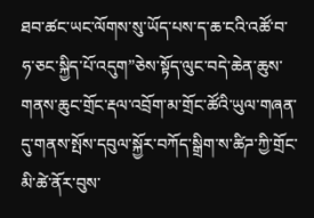ཐབ་ཚང་ཡང་ལོགས་སུ་ཡོད་པས་ད་ཆ་ངའི་འཚོ་བ་ཧ་ཅང་སྐྱིད་པོ་འདུག”ཅེས་སྟོད་ལུང་བདེ་ཆེན་ཆུས་གནས་ཆུང་གྲོང་རྡལ་འབྲོག་མ་གྲོང་ཚོའི་ཡུལ་གཞན་དུ་གནས་སྤོས་དབུལ་སྐྱོར་བཀོད་སྒྲིག་ས་ཚིཌ་ཀྱི་གྲོང་མི་ཚེ་ནོར་བུས་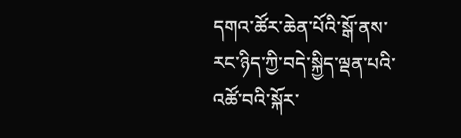དགའ་ཚོར་ཆེན་པོའི་སྒོ་ནས་རང་ཉིད་ཀྱི་བདེ་སྐྱིད་ལྡན་པའི་འཚོ་བའི་སྐོར་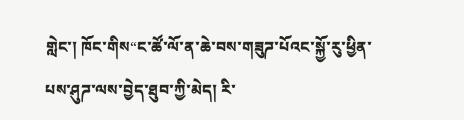གླེང་། ཁོང་གིས“ང་ཚོ་ལོ་ན་ཆེ་བས་གཟུཌ་པོའང་སྐྱོ་རུ་ཕྱིན་པས་ཤུཌ་ལས་བྱེད་ཐུབ་ཀྱི་མེད། རི་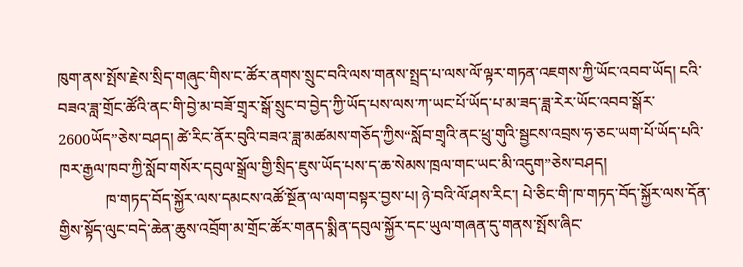ཁུག་ནས་སྤོས་རྗེས་སྲིད་གཞུང་གིས་ང་ཚོར་ནགས་སྲུང་བའི་ལས་གནས་སྤྲད་པ་ལས་ལོ་ལྟར་གཏན་འཇགས་ཀྱི་ཡོང་འབབ་ཡོད། ངའི་བཟའ་ཟླ་གྲོང་ཚོའི་ནང་གི་བྱེ་མ་བཟོ་གྲྭར་སྒོ་སྲུང་བ་བྱེད་ཀྱི་ཡོད་པས་ལས་ཀ་ཡང་པོ་ཡོད་པ་མ་ཟད་ཟླ་རེར་ཡོང་འབབ་སྒོར་2600ཡོད”ཅེས་བཤད། ཚེ་རིང་ནོར་བུའི་བཟའ་ཟླ་མཚམས་གཅོད་ཀྱིས“སློབ་གྲྭའི་ནང་ཕྲུ་གུའི་སྦྱངས་འབྲས་ཧ་ཅང་ཡག་པོ་ཡོད་པའི་ཁར་རྒྱལ་ཁབ་ཀྱི་སློབ་གསོར་དབུལ་སྒྲོལ་གྱི་སྲིད་ཇུས་ཡོད་པས་ད་ཆ་སེམས་ཁྲལ་གང་ཡང་མི་འདུག”ཅེས་བཤད།
            ཁ་གཏད་བོད་སྐྱོར་ལས་དམངས་འཚོ་སྔོན་ལ་ལག་བསྟར་བྱས་པ། ཉེ་བའི་ལོ་ཤས་རིང་། པེ་ཅིང་གི་ཁ་གཏད་བོད་སྐྱོར་ལས་དོན་གྱིས་སྟོད་ལུང་བདེ་ཆེན་ཆུས་འབྲོག་མ་གྲོང་ཚོར་གནད་སྨིན་དབུལ་སྐྱོར་དང་ཡུལ་གཞན་དུ་གནས་སྤོས་ཞིང་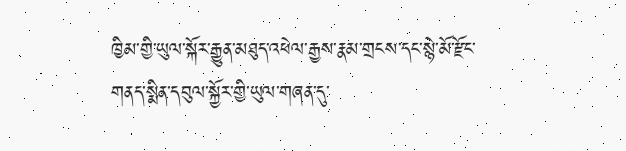ཁྱིམ་གྱི་ཡུལ་སྐོར་རྒྱུན་མཐུད་འཕེལ་རྒྱས་རྣམ་གྲངས་དང་སྙེ་མོ་རྫོང་གནད་སྨིན་དབུལ་སྐྱོར་གྱི་ཡུལ་གཞན་དུ་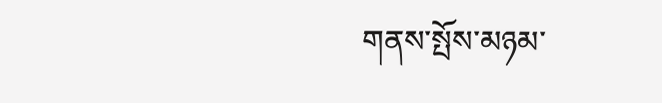གནས་སྤོས་མཉམ་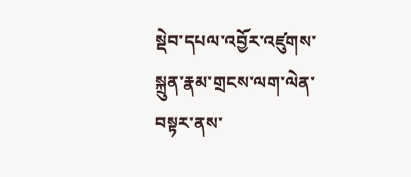སྡེབ་དཔལ་འབྱོར་འཛུགས་སྐྲུན་རྣམ་གྲངས་ལག་ལེན་བསྟར་ནས་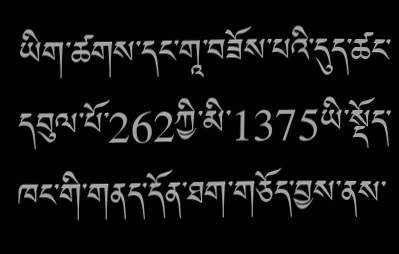ཡིག་ཚགས་དང་གཱ་བཟོས་པའི་དུད་ཚང་དབུལ་པོ་262ཀྱི་མི་1375ཡི་སྡོད་ཁང་གི་གནད་དོན་ཐག་གཅོད་བྱས་ནས་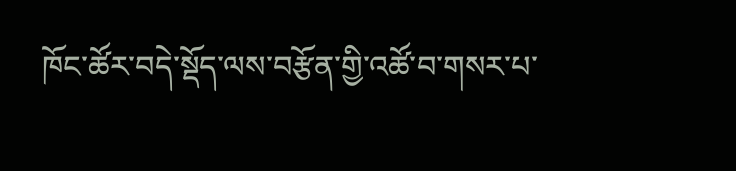ཁོང་ཚོར་བདེ་སྡོད་ལས་བརྩོན་གྱི་འཚོ་བ་གསར་པ་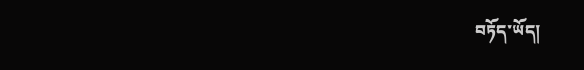བཏོད་ཡོད།